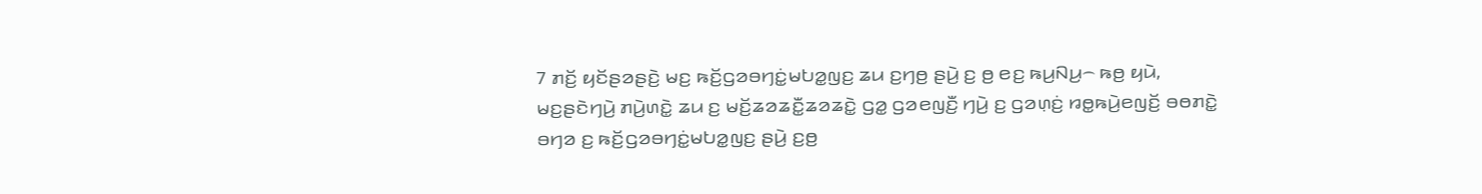7 ꤊꤢꤩ꤬ ꤟꤢꤩꤔꤤꤔꤢꤧ꤬ ꤗꤢ꤬ ꤒꤢꤩ꤬ꤞꤤꤋꤚꤢꤦ꤭ꤗꤝꤤ꤭ꤜꤢ꤬ ꤘꤣ ꤢ꤬ꤚꤥ꤬ ꤔꤣꤧ꤬ ꤢ꤬ ꤥ꤬ ꤕꤢ꤬ ꤒꤣ꤬ꤡꤣ꤬꤮ ꤒꤥ꤬ ꤟꤣꤧ, ꤗꤢ꤬ꤔꤢꤧꤚꤣꤧ꤬ ꤊꤣꤧ꤬ꤛꤢꤧ꤭ ꤘꤣ ꤢ꤬ ꤗꤢꤩ꤬ꤘꤤꤘꤢꤪ꤭ꤘꤤꤘꤢꤧ꤭ ꤞꤤ꤭ ꤞꤤꤕꤜꤢꤪ꤬ ꤚꤣꤧ꤬ ꤢ꤬ ꤞꤤꤛ꤫ꤢꤦ꤬ ꤙꤥ꤭ꤒꤣꤧ꤬ꤕꤜꤢꤩ꤬ ꤋꤥꤊꤢꤧ꤭ ꤋꤚꤤ ꤢ꤬ ꤒꤢꤩ꤬ꤞꤤꤋꤚꤢꤦ꤭ꤗꤝꤤ꤭ꤜꤢ꤬ ꤔꤣꤧ꤬ ꤢ꤬ꤥ꤬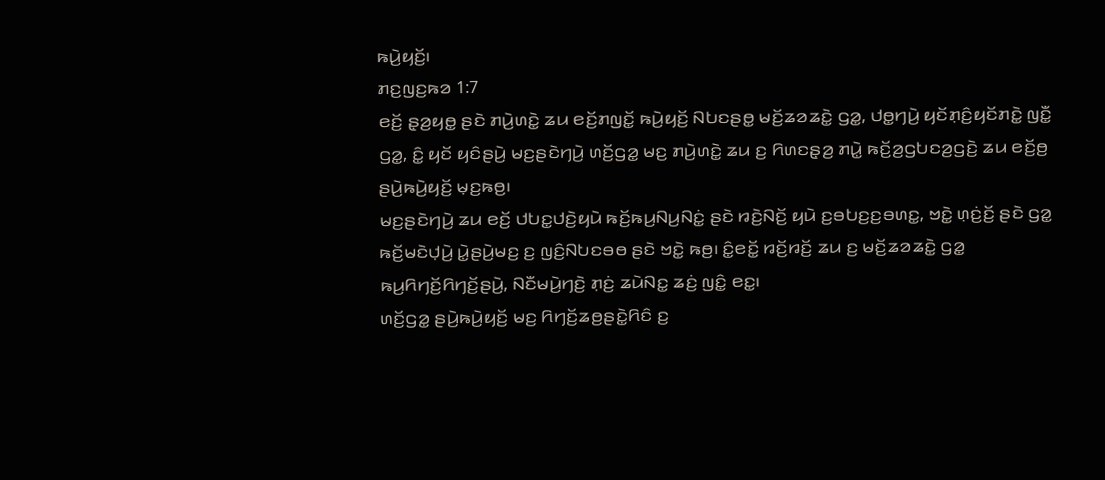ꤒꤣꤧ꤬ꤟꤢꤩ꤬꤯
ꤊꤢ꤬ꤜꤢ꤬ꤒꤤ 1:7
ꤕꤢꤩ꤬ ꤔ꤫ꤤ꤬ꤟꤥ꤭ ꤔꤢꤧ ꤊꤣꤧ꤬ꤛꤢꤧ꤭ ꤘꤣ ꤕꤢꤩ꤬ꤊꤜꤢꤩ꤭ ꤒꤣꤧ꤬ꤟꤢꤩ꤬ ꤡꤝꤢꤔꤥ꤭ ꤗꤢꤩ꤬ꤘꤤꤘꤢꤧ꤭ ꤞꤤ꤭, ꤓꤥ꤭ꤚꤣꤧ꤬ ꤟꤢꤩꤊ꤫ꤢꤨ꤬ꤟꤢꤩꤊꤢꤧ꤭ ꤜꤢꤪ꤭ ꤞꤤ꤭, ꤢꤨ꤭ ꤟꤢꤩ ꤟꤢꤨꤔꤣꤧ꤬ ꤗꤢ꤬ꤔꤢꤧꤚꤣꤧ꤬ ꤛꤢꤩ꤬ꤞꤤ꤭ ꤗꤢ꤬ ꤊꤣꤧ꤬ꤛꤢꤧ꤭ ꤘꤣ ꤢ꤬ ꤖꤛꤢꤔ꤫ꤤ꤬ ꤊꤣꤧ꤭ ꤒꤢꤩ꤬ꤤ꤬ꤞꤝꤢꤤ꤬ꤞꤢꤧ꤬ ꤘꤣ ꤕꤢꤩ꤬ꤥ꤬ ꤔꤣꤧ꤬ꤒꤣꤧ꤬ꤟꤢꤩ꤬ ꤗ꤫ꤢ꤬ꤒꤥ꤬꤯
ꤗꤢ꤬ꤔꤢꤧꤚꤣꤧ꤬ ꤘꤣ ꤕꤢꤩ꤬ ꤓꤝꤢ꤭ꤓꤢꤧ꤬ꤟꤣꤧ ꤒꤢꤩ꤬ꤒꤣ꤬ꤡꤣ꤬ꤡꤢꤦ꤭ ꤔꤢꤧ ꤙꤢꤧ꤬ꤡꤢꤩ꤬ ꤟꤣꤧ ꤢ꤬ꤋꤝꤢ꤬ꤢ꤬ꤋꤛꤢ꤭, ꤠꤢꤧ꤭ ꤛ꤫ꤢꤦ꤬ꤢꤩ꤬ ꤔꤢꤧ ꤞꤤ꤭ ꤒꤢꤩ꤬ꤗꤢꤧꤓ꤫ꤣꤧ꤬ ꤣꤧ꤭ꤔꤣꤧ꤬ꤗꤢ꤬ ꤢ꤬ ꤜꤢꤨ꤬ꤡꤝꤢꤋꤥ ꤔꤢꤧ ꤠꤢꤧ꤭ ꤒꤥ꤬꤯ ꤢꤨ꤭ꤕꤢꤩ꤭ ꤙꤢꤩ꤬ꤙꤢꤩ꤬ ꤘꤣ ꤢ꤬ ꤗꤢꤩ꤬ꤘꤤꤘꤢꤧ꤭ ꤞꤤ꤭ ꤒꤣ꤬ꤖꤚꤢꤩ꤬ꤖꤚꤢꤩ꤬ꤔꤣꤧ꤬, ꤡꤢꤪꤗꤣꤧ꤬ꤚꤢꤧ꤬ ꤊ꤫ꤢꤦ꤬ ꤘꤣꤧꤡꤢ꤭ ꤘꤢꤦ꤬ ꤜꤢꤨ꤭ ꤕꤢ꤭꤯
ꤛꤢꤩ꤬ꤞꤤ꤭ ꤔꤣꤧ꤬ꤒꤣꤧ꤬ꤟꤢꤩ꤬ ꤗꤢ꤬ ꤖꤚꤢꤩ꤬ꤘꤥ꤬ꤔꤢꤧ꤭ꤖꤢꤨ ꤢ꤬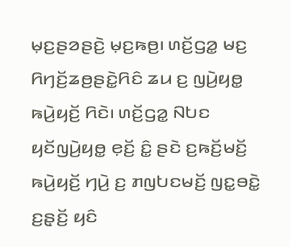ꤗ꤫ꤢ꤬ꤔꤤꤔꤢꤧ꤬ ꤗ꤫ꤢ꤬ꤒꤥ꤬꤯ ꤛꤢꤩ꤬ꤞꤤ꤭ ꤗꤢ꤬ ꤖꤚꤢꤩ꤬ꤘꤥ꤬ꤔꤢꤧ꤭ꤖꤢꤨ ꤘꤣ ꤢ꤬ ꤜꤣꤧ꤬ꤟꤥ꤭ ꤒꤣꤧ꤬ꤟꤢꤩ꤬ ꤖꤢꤧ꤯ ꤛꤢꤩ꤬ꤞꤤ꤭ ꤡꤝꤢ ꤟꤢꤩꤜꤣꤧ꤬ꤟꤥ꤭ ꤕ꤫ꤢꤩ꤬ ꤢꤨ꤭ ꤔꤢꤧ ꤢ꤬ꤒꤢꤩ꤬ꤗꤢꤩ꤬ ꤒꤣꤧ꤬ꤟꤢꤩ꤬ ꤚꤣꤧ꤬ ꤢ꤬ ꤊꤜꤝꤢꤗꤢꤩ꤬ ꤜꤢ꤭ꤋꤢꤧ꤭ ꤢ꤬ꤔ꤫ꤢꤩ꤬ ꤟꤢꤨ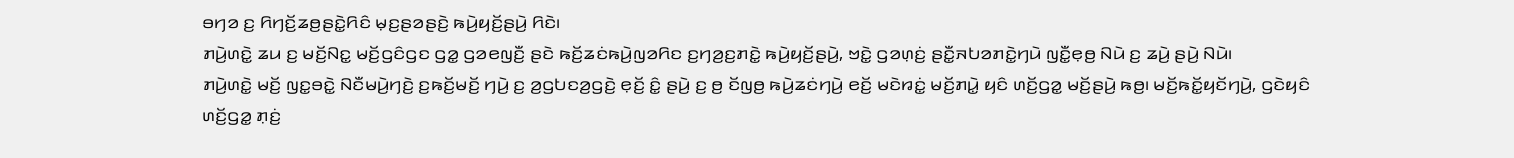ꤋꤚꤤ ꤢ꤬ ꤖꤚꤢꤩ꤬ꤘꤥ꤬ꤔꤢꤧ꤭ꤖꤢꤨ ꤗ꤫ꤢ꤬ꤔꤤꤔꤢꤧ꤬ ꤒꤣꤧ꤬ꤟꤢꤩ꤬ꤔꤣꤧ꤬ ꤖꤢꤧ꤯
ꤊꤣꤧ꤬ꤛꤢꤧ꤭ ꤘꤣ ꤢ꤬ ꤗꤢꤩ꤬ꤡꤢ꤭ ꤗꤢꤩ꤬ꤞꤢꤨꤞꤢ ꤞꤤ꤭ ꤞꤤꤕꤜꤢꤪ꤬ ꤔꤢꤧ ꤒꤢꤩ꤬ꤘꤢꤦꤒꤣꤧ꤬ꤜꤤꤖꤢ ꤢ꤬ꤚꤤ꤬ꤢ꤬ꤊꤢꤧ꤭ ꤒꤣꤧ꤬ꤟꤢꤩ꤬ꤔꤣꤧ꤬, ꤠꤢꤧ꤭ ꤞꤤꤛ꤫ꤢꤦ꤬ ꤔꤢꤪ꤭ꤏꤝꤤꤊꤢꤧ꤭ꤚꤣꤧ ꤜꤢꤪ꤭ꤕ꤫ꤥ꤬ ꤡꤣꤧ ꤢ꤬ ꤘꤣꤧ꤬ ꤔꤣꤧ꤬ ꤡꤣꤧ꤯
ꤊꤣꤧ꤬ꤛꤢꤧ꤭ ꤗꤢꤩ꤬ ꤜꤢ꤭ꤋꤢꤧ꤭ ꤡꤢꤪꤗꤣꤧ꤬ꤚꤢꤧ꤬ ꤢ꤬ꤒꤢꤩ꤬ꤗꤢꤩ꤬ ꤚꤣꤧ꤬ ꤢ꤬ ꤤ꤬ꤞꤝꤢꤤ꤬ꤞꤢꤧ꤬ ꤕ꤫ꤢꤩ꤬ ꤢꤨ꤭ ꤔꤣꤧ꤬ ꤢ꤬ ꤥ꤬ ꤢꤩꤜꤥ꤬ ꤒꤣꤧ꤬ꤘꤢꤦꤚꤣꤧ꤬ ꤕꤢꤩ꤬ ꤗꤢꤧꤙꤢꤦ꤭ ꤗꤢꤩ꤬ꤊꤣꤧ꤭ ꤟꤢꤨ ꤛꤢꤩ꤬ꤞꤤ꤭ ꤗꤢꤩ꤬ꤔꤣꤧ꤬ ꤒꤥ꤬꤯ ꤗꤢꤩ꤬ꤒꤢꤩ꤭ꤟꤢꤩꤚꤣꤧ꤬, ꤞꤢꤧꤟꤢꤨ ꤛꤢꤩ꤬ꤞꤤ꤭ ꤊ꤫ꤢꤦ꤬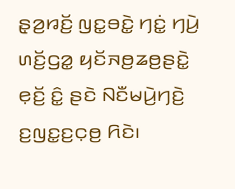ꤔ꤫ꤤ꤬ꤙꤢꤩ꤬ ꤜꤢ꤭ꤋꤢꤧ꤭ ꤚꤢꤦ꤭ ꤚꤣꤧ꤬ ꤛꤢꤩ꤬ꤞꤤ꤭ ꤟꤢꤩꤏꤥ꤬ꤘꤥ꤬ꤔꤢꤧ꤭ ꤕ꤫ꤢꤩ꤬ ꤢꤨ꤭ ꤔꤢꤧ ꤡꤢꤪꤗꤣꤧ꤬ꤚꤢꤧ꤬ ꤢ꤬ꤜꤢ꤭ꤢ꤬ꤍ꤫ꤥ꤬ ꤖꤢꤧ꤯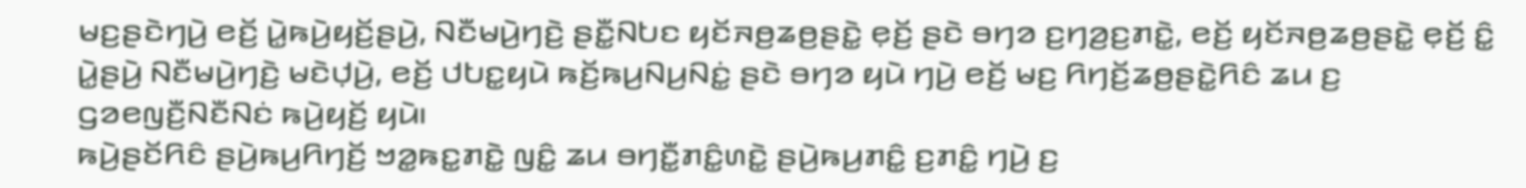ꤗꤢ꤬ꤔꤢꤧꤚꤣꤧ꤬ ꤕꤢꤩ꤬ ꤣꤧ꤭ꤒꤣꤧ꤬ꤟꤢꤩ꤬ꤔꤣꤧ꤬, ꤡꤢꤪꤗꤣꤧ꤬ꤚꤢꤧ꤬ ꤔꤢꤪ꤭ꤡꤝꤢ ꤟꤢꤩꤏꤥ꤬ꤘꤥ꤬ꤔꤢꤧ꤭ ꤕ꤫ꤢꤩ꤬ ꤔꤢꤧ ꤋꤚꤤ ꤢ꤬ꤚꤤ꤬ꤢ꤬ꤊꤢꤧ꤭, ꤕꤢꤩ꤬ ꤟꤢꤩꤏꤥ꤬ꤘꤥ꤬ꤔꤢꤧ꤭ ꤕ꤫ꤢꤩ꤬ ꤢꤨ꤭ ꤣꤧ꤭ꤔꤣꤧ꤬ ꤡꤢꤪꤗꤣꤧ꤬ꤚꤢꤧ꤬ ꤗꤢꤧꤓ꤫ꤣꤧ꤬, ꤕꤢꤩ꤬ ꤓꤝꤢ꤭ꤟꤣꤧ ꤒꤢꤩ꤬ꤒꤣ꤬ꤡꤣ꤬ꤡꤢꤦ꤭ ꤔꤢꤧ ꤋꤚꤤ ꤟꤣꤧ ꤚꤣꤧ꤬ ꤕꤢꤩ꤬ ꤗꤢ꤬ ꤖꤚꤢꤩ꤬ꤘꤥ꤬ꤔꤢꤧ꤭ꤖꤢꤨ ꤘꤣ ꤢ꤬ ꤞꤤꤕꤜꤢꤪ꤬ꤡꤢꤪꤡꤢꤦ ꤒꤣꤧ꤬ꤟꤢꤩ꤬ ꤟꤣꤧ꤯
ꤒꤣꤧ꤬ꤔꤢꤩꤖꤢꤨ ꤔꤣꤧ꤬ꤒꤣ꤬ꤖꤚꤢꤩ꤬ ꤠꤤ꤭ꤒꤢ꤭ꤊꤢꤧ꤭ ꤜꤢꤨ꤭ ꤘꤣ ꤋꤚꤢꤪ꤭ꤊꤢꤨ꤭ꤛꤢꤧ꤭ ꤔꤣꤧ꤬ꤒꤣ꤬ꤊꤢꤨ꤭ ꤢ꤬ꤊꤢꤨ꤭ ꤚꤣꤧ꤬ ꤢ꤬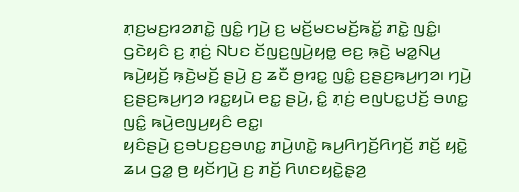ꤊ꤫ꤢ꤬ꤗꤢ꤬ꤙꤤꤊꤢꤧ꤭ ꤜꤢꤨ꤭ ꤚꤣꤧ꤬ ꤢ꤬ ꤗꤢꤩ꤬ꤗꤢꤗꤢꤩ꤬ꤒꤢꤩ꤭ ꤊꤢꤧ꤭ ꤜꤢꤨ꤭꤯ ꤞꤢꤧꤟꤢꤨ ꤢ꤬ ꤊ꤫ꤢꤦ꤬ ꤡꤝꤢ ꤢꤩꤜꤢ꤬ꤜꤣꤧ꤬ꤟꤥ꤭ ꤕꤢ꤬ ꤒ꤫ꤢꤧ꤬ ꤗꤤ꤭ꤡꤣ꤬ ꤒꤣꤧ꤬ꤟꤢꤩ꤬ ꤒ꤫ꤢꤧ꤬ꤗꤢꤩ꤬ ꤔꤣꤧ꤬ ꤢ꤬ ꤘꤢꤪ ꤥ꤬ꤙꤢ꤭ ꤜꤢꤨ꤭ ꤢ꤬ꤔꤢ꤬ꤒꤣ꤬ꤚꤤ꤯ ꤚꤣꤧ꤬ ꤢ꤬ꤔꤢ꤬ꤒꤣ꤬ꤚꤤ ꤙꤢ꤭ꤟꤣꤧ ꤕꤢ꤭ ꤔꤣꤧ꤬, ꤢꤨ꤭ ꤊ꤫ꤢꤦ꤬ ꤕꤜꤝꤢ꤭ꤓꤢꤩ꤬ ꤋꤛꤢ꤭ ꤜꤢꤨ꤭ ꤒꤣꤧ꤬ꤕꤜꤣ꤬ꤟꤢꤨ ꤕꤢ꤭꤯
ꤟꤢꤨꤔꤣꤧ꤬ ꤢ꤬ꤋꤝꤢ꤬ꤢ꤬ꤋꤛꤢ꤭ ꤊꤣꤧ꤬ꤛꤢꤧ꤭ ꤒꤣ꤬ꤖꤚꤢꤩ꤬ꤖꤚꤢꤩ꤬ ꤊꤢꤩ꤬ ꤟꤢꤧ꤭ ꤘꤣ ꤞꤤ꤭ ꤥ꤬ ꤟꤢꤩꤚꤣꤧ꤬ ꤢ꤬ ꤊꤢꤩ꤬ ꤖꤛꤢꤟꤢꤧ꤭ꤔ꤫ꤤ꤬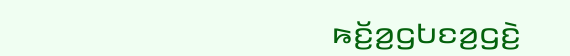ꤒꤢꤩ꤬ꤤ꤬ꤞꤝꤢꤤ꤬ꤞꤢꤧ꤬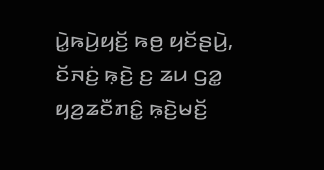ꤣꤧ꤭ꤒꤣꤧ꤬ꤟꤢꤩ꤬ ꤒꤥ꤬ ꤟꤢꤩꤔꤣꤧ꤬, ꤢꤩꤏꤢꤦ꤬ ꤒ꤫ꤢꤧ꤬ ꤢ꤬ ꤘꤣ ꤞꤤ꤭ ꤟꤤ꤬ꤘꤢꤪꤊꤢꤨ꤭ ꤒ꤫ꤢꤧ꤬ꤗꤢꤩ꤬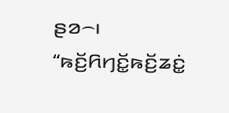ꤔꤤ꤮꤯ “ꤒꤢꤩ꤬ꤖꤚꤢꤩ꤭ꤒꤢꤩ꤬ꤘꤢꤦ꤭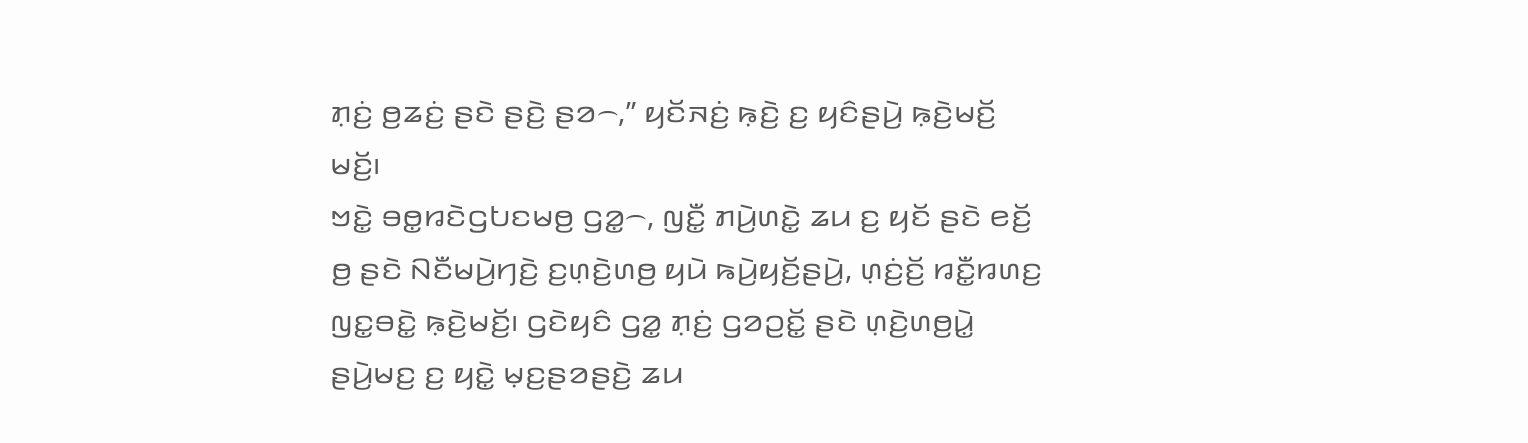ꤊ꤫ꤢꤦ꤬ ꤥ꤬ꤘꤢꤦ꤬ ꤔꤢꤧ ꤔꤢꤧ꤬ ꤔꤤ꤮,” ꤟꤢꤩꤏꤢꤦ꤬ ꤒ꤫ꤢꤧ꤬ ꤢ꤬ ꤟꤢꤨꤔꤣꤧ꤬ ꤒ꤫ꤢꤧ꤬ꤗꤢꤩ꤬ ꤗꤢꤩ꤬꤯
ꤠꤢꤧ꤭ ꤋꤥ꤭ꤙꤢꤧꤞꤝꤢꤗꤥ꤬ ꤞꤤ꤭꤮, ꤜꤢꤪ꤭ ꤊꤣꤧ꤬ꤛꤢꤧ꤭ ꤘꤣ ꤢ꤬ ꤟꤢꤩ ꤔꤢꤧ ꤕꤢꤩ꤬ ꤥ꤬ ꤔꤢꤧ ꤡꤢꤪꤗꤣꤧ꤬ꤚꤢꤧ꤬ ꤢ꤬ꤛ꤫ꤢꤧ꤬ꤛꤥ꤬ ꤟꤣꤧ ꤒꤣꤧ꤬ꤟꤢꤩ꤬ꤔꤣꤧ꤬, ꤛ꤫ꤢꤦ꤬ꤢꤩ꤬ ꤙꤢꤪ꤭ꤙꤛꤢ꤬ ꤜꤢ꤭ꤋꤢꤧ꤭ ꤒ꤫ꤢꤧ꤬ꤗꤢꤩ꤬꤯ ꤞꤢꤧꤟꤢꤨ ꤞꤤ꤭ ꤊ꤫ꤢꤦ꤬ ꤞꤤꤑꤢꤩ꤭ ꤔꤢꤧ ꤛ꤫ꤢꤧ꤬ꤛꤥ꤬ꤣꤧ꤭ ꤔꤣꤧ꤬ꤗꤢ꤬ ꤢ꤬ ꤟꤢꤧ꤭ ꤗ꤫ꤢ꤬ꤔꤤꤔꤢꤧ꤬ ꤘꤣ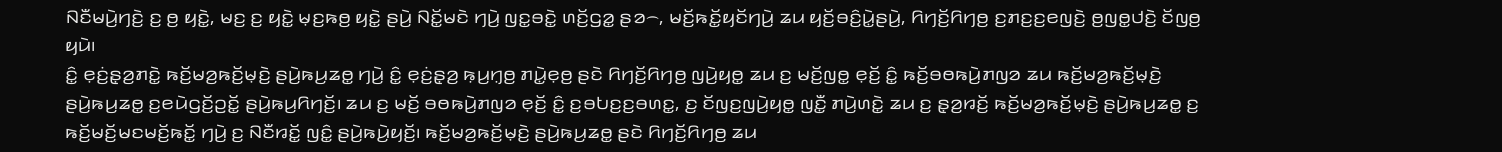ꤡꤢꤪꤗꤣꤧ꤬ꤚꤢꤧ꤬ ꤢ꤬ ꤥ꤬ ꤟꤢꤧ꤭, ꤗꤢ꤬ ꤢ꤬ ꤟꤢꤧ꤭ ꤗ꤫ꤢ꤬ꤒꤥ꤬ ꤟꤢꤧ꤭ ꤔꤣꤧ꤬ ꤡꤢꤩ꤭ꤗꤢꤧ ꤚꤣꤧ꤬ ꤜꤢ꤭ꤋꤢꤧ꤭ ꤛꤢꤩ꤬ꤞꤤ꤭ ꤔꤤ꤮, ꤗꤢꤩ꤬ꤒꤢꤩ꤭ꤟꤢꤩꤚꤣꤧ꤬ ꤘꤣ ꤟꤢꤩ꤬ꤋꤢꤨ꤬ꤣꤧ꤭ꤔꤣꤧ꤬, ꤖꤚꤢꤩ꤬ꤖꤚꤥ꤬ ꤢ꤬ꤊꤢ꤬ꤢ꤬ꤕꤜꤢꤧ꤬ ꤥ꤬ꤜꤥ꤭ꤓꤢꤧ꤬ ꤢꤩꤜꤥ꤬ ꤟꤣꤧ꤯
ꤢꤨ꤭ ꤕ꤫ꤢꤦ꤬ꤔ꤫ꤤ꤬ꤊꤢꤧ꤭ ꤒꤢꤩ꤬ꤗꤤ꤬ꤒꤢꤩ꤬ꤗ꤫ꤢꤧ꤬ ꤔꤣꤧ꤬ꤒꤣ꤬ꤘꤥ꤭ ꤚꤣꤧ꤬ ꤢꤨ꤭ ꤕ꤫ꤢꤦ꤬ꤔ꤫ꤤ꤬ ꤒ꤫ꤣ꤬ꤚ꤫ꤥ꤬ ꤊꤣꤧ꤭ꤕ꤫ꤥ꤬ ꤔꤢꤧ ꤖꤚꤢꤩ꤬ꤖꤚꤥ꤬ ꤜꤣꤧ꤬ꤟꤥ꤭ ꤘꤣ ꤢ꤬ ꤗꤢꤩ꤬ꤜꤥ꤭ ꤕ꤫ꤢꤩ꤬ ꤢꤨ꤭ ꤒꤢꤩ꤬ꤋꤥꤒꤣꤧ꤬ꤊꤜꤤ ꤘꤣ ꤒꤢꤩ꤬ꤗꤤ꤬ꤒꤢꤩ꤬ꤗ꤫ꤢꤧ꤬ ꤔꤣꤧ꤬ꤒꤣ꤬ꤘꤥ꤭ ꤢ꤬ꤕꤣꤧꤞꤢꤩ꤬ꤑꤢꤩ꤭ ꤔꤣꤧ꤬ꤒꤣ꤬ꤖꤚꤢꤩ꤬꤯ ꤘꤣ ꤢ꤬ ꤗꤢꤩ꤬ ꤋꤥꤒꤣꤧ꤬ꤊꤜꤤ ꤕ꤫ꤢꤩ꤬ ꤢꤨ꤭ ꤢ꤬ꤋꤝꤢ꤬ꤢ꤬ꤋꤛꤢ꤭, ꤢ꤬ ꤢꤩꤜꤢ꤬ꤜꤣꤧ꤬ꤟꤥ꤭ ꤜꤢꤪ꤭ ꤊꤣꤧ꤬ꤛꤢꤧ꤭ ꤘꤣ ꤢ꤬ ꤔ꤫ꤤ꤬ꤙꤢꤩ꤬ ꤒꤢꤩ꤬ꤗꤤ꤬ꤒꤢꤩ꤬ꤗ꤫ꤢꤧ꤬ ꤔꤣꤧ꤬ꤒꤣ꤬ꤘꤥ꤭ ꤢ꤬ ꤒꤢꤩ꤬ꤗꤢꤩ꤬ꤗꤢꤗꤢꤩ꤬ꤒꤢꤩ꤭ ꤚꤣꤧ꤬ ꤢ꤬ ꤡꤢꤪꤙꤢꤩ꤭ ꤜꤢꤨ꤭ ꤔꤣꤧ꤬ꤒꤣꤧ꤬ꤟꤢꤩ꤬꤯ ꤒꤢꤩ꤬ꤗꤤ꤬ꤒꤢꤩ꤬ꤗ꤫ꤢꤧ꤬ ꤔꤣꤧ꤬ꤒꤣ꤬ꤘꤥ꤭ ꤔꤢꤧ ꤖꤚꤢꤩ꤬ꤖꤚꤥ꤬ ꤘꤣ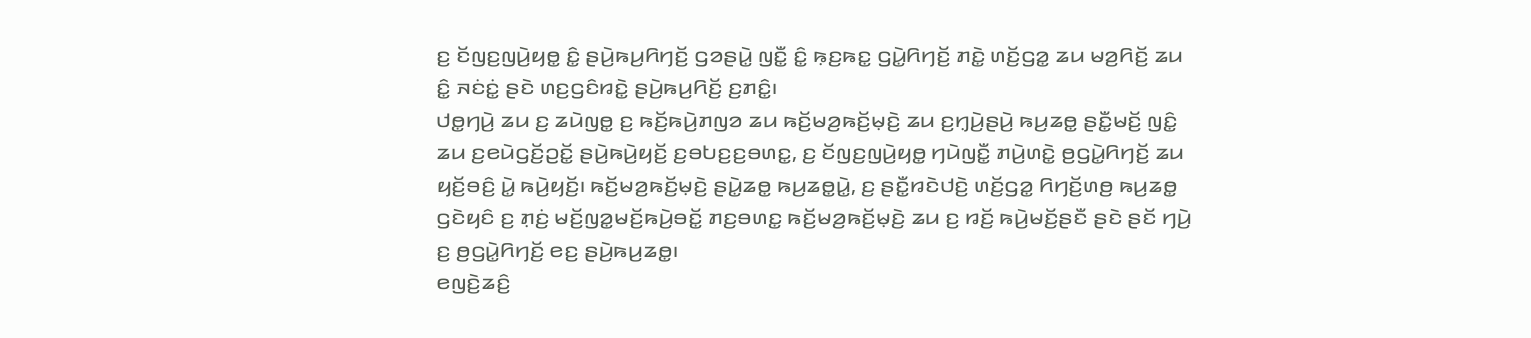ꤢ꤬ ꤢꤩꤜꤢ꤬ꤜꤣꤧ꤬ꤟꤥ꤭ ꤢꤨ꤭ ꤔꤣꤧ꤬ꤒꤣ꤬ꤖꤚꤢꤩ꤬ ꤞꤤꤔꤣꤧ꤭ ꤜꤢꤪ꤭ ꤢꤨ꤭ ꤒ꤫ꤢ꤬ꤒꤢ꤭ ꤞꤣꤧ꤭ꤖꤚꤢꤩ꤬ ꤊꤢꤧ꤭ ꤛꤢꤩ꤬ꤞꤤ꤭ ꤘꤣ ꤗꤤ꤬ꤖꤢꤩ꤬ ꤘꤣ ꤢꤨ꤭ ꤏꤢꤦꤢꤦ꤭ ꤔꤢꤧ ꤛꤢ꤬ꤞꤢꤨꤙꤢꤧ꤭ ꤔꤣꤧ꤬ꤒꤣ꤬ꤖꤢꤩ꤬ ꤢ꤬ꤊꤢꤨ꤭꤯
ꤓꤥ꤭ꤚꤣꤧ꤬ ꤘꤣ ꤢ꤬ ꤘꤣꤧꤜꤥ꤭ ꤢ꤬ ꤒꤢꤩ꤬ꤒꤣꤧ꤬ꤊꤜꤤ ꤘꤣ ꤒꤢꤩ꤬ꤗꤤ꤬ꤒꤢꤩ꤬ꤗ꤫ꤢꤧ꤬ ꤘꤣ ꤢ꤬ꤚ꤫ꤣꤧ꤬ꤔꤣꤧ꤬ ꤒꤣ꤬ꤘꤥ꤭ ꤔꤢꤪ꤭ꤗꤢꤩ꤬ ꤜꤢꤨ꤭ ꤘꤣ ꤢ꤬ꤕꤣꤧꤞꤢꤩ꤬ꤑꤢꤩ꤭ ꤔꤣꤧ꤬ꤒꤣꤧ꤬ꤟꤢꤩ꤬ ꤢ꤬ꤋꤝꤢ꤬ꤢ꤬ꤋꤛꤢ꤭, ꤢ꤬ ꤢꤩꤜꤢ꤬ꤜꤣꤧ꤬ꤟꤥ꤭ ꤚꤣꤧꤜꤢꤪ꤭ ꤊꤣꤧ꤬ꤛꤢꤧ꤭ ꤥ꤬ꤞꤣꤧ꤭ꤖꤚꤢꤩ꤬ ꤘꤣ ꤟꤢꤩ꤬ꤋꤢꤨ꤬ ꤣꤧ꤭ ꤒꤣꤧ꤬ꤟꤢꤩ꤬꤯ ꤒꤢꤩ꤬ꤗꤤ꤬ꤒꤢꤩ꤬ꤗ꤫ꤢꤧ꤬ ꤔꤣꤧ꤭ꤘꤥ꤭ ꤒꤣ꤬ꤘꤥ꤭ꤣꤧ꤭, ꤢ꤬ ꤔꤢꤪ꤭ꤙꤢꤧꤓꤢꤧ꤬ ꤛꤢꤩ꤬ꤞꤤ꤭ ꤖꤚꤢꤩ꤬ꤛꤥ꤬ ꤒꤣ꤬ꤘꤥ꤭ ꤞꤢꤧꤟꤢꤨ ꤢ꤬ ꤊ꤫ꤢꤦ꤬ ꤗꤢꤩ꤬ꤜꤤ꤭ꤗꤢꤩ꤬ꤒꤣꤧ꤬ꤋꤢꤩ꤭ ꤊꤢ꤬ꤋꤛꤢ꤭ ꤒꤢꤩ꤬ꤗꤤ꤬ꤒꤢꤩ꤬ꤗ꤫ꤢꤧ꤬ ꤘꤣ ꤢ꤬ ꤙꤢꤩ꤬ ꤒꤣꤧ꤬ꤗꤢꤩ꤬ꤔꤢꤪ ꤔꤢꤧ ꤔꤢꤩ ꤚꤣꤧ꤬ ꤢ꤬ ꤥ꤬ꤞꤣꤧ꤭ꤖꤚꤢꤩ꤬ ꤕꤢ꤬ ꤔꤣꤧ꤬ꤒꤣ꤬ꤘꤥ꤭꤯
ꤕꤜꤢꤧ꤬ꤘꤢꤨ꤬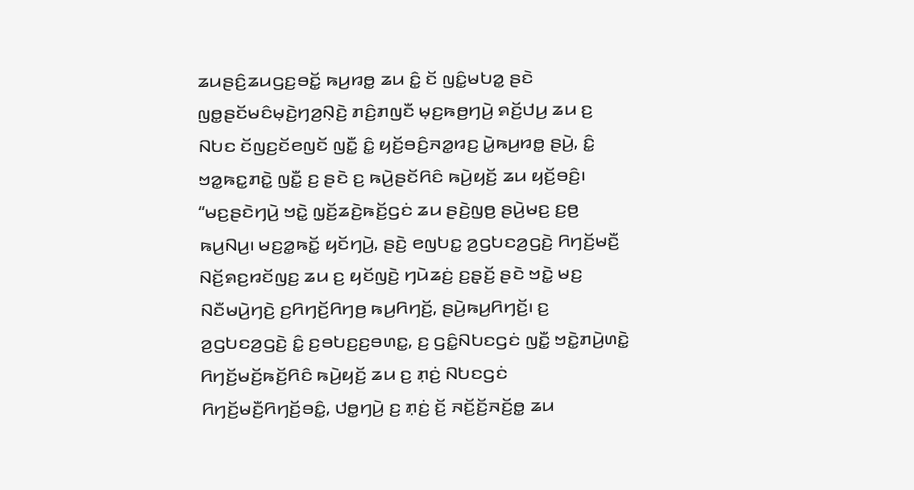ꤘꤣꤔꤢꤨ꤬ꤘꤣꤞꤢ꤬ꤋꤢꤩ꤭ ꤒꤣ꤬ꤙꤥ꤭ ꤘꤣ ꤢꤨ꤭ ꤢꤩ ꤜꤢꤨ꤭ꤗꤝꤤ꤭ ꤔꤢꤧ ꤜꤥ꤭ꤔꤢꤩꤗꤢꤨꤗ꤫ꤢꤧ꤬ꤚꤤ꤬ꤡ꤫ꤢꤧ꤬ ꤊꤢꤨ꤬ꤊꤜꤢꤪ ꤗ꤫ꤢ꤬ꤒꤥ꤬ꤚꤣꤧ꤬ ꤎꤢꤩ꤬ꤓꤣ꤬ ꤘꤣ ꤢ꤬ ꤡꤝꤢ ꤢꤩꤜꤢ꤬ꤢꤩꤕꤜꤢꤩ ꤜꤢꤪ꤭ ꤢꤨ꤭ ꤟꤢꤩ꤬ꤋꤢꤨ꤬ꤏꤤ꤭ꤙꤢ꤬ ꤣꤧ꤭ꤒꤣ꤬ꤙꤥ꤭ ꤔꤣꤧ꤬, ꤢꤨ꤭ ꤠꤤ꤭ꤒꤢ꤭ꤊꤢꤧ꤭ ꤜꤢꤪ꤭ ꤢ꤬ ꤔꤢꤧ ꤢ꤬ ꤒꤣꤧ꤬ꤔꤢꤩꤖꤢꤨ ꤒꤣꤧ꤬ꤟꤢꤩ꤬ ꤘꤣ ꤟꤢꤩ꤬ꤋꤢꤨ꤬꤯
“ꤗꤢ꤬ꤔꤢꤧꤚꤣꤧ꤬ ꤠꤢꤧ꤭ ꤜ꤫ꤢꤩ꤬ꤘꤢꤧ꤬ꤒꤢꤩ꤬ꤞꤢꤦ ꤘꤣ ꤔꤢꤧ꤬ꤜꤥ꤬ ꤔꤣꤧ꤬ꤗꤢ꤬ ꤢ꤬ꤥ꤬ ꤒꤣ꤬ꤡꤣ꤬꤯ ꤗꤢ꤬ꤤ꤭ꤒꤢꤩ꤭ ꤟꤢꤩꤚꤣꤧ꤬, ꤔꤢꤧ꤬ ꤕꤜꤝꤢ꤭ ꤤ꤬ꤞꤝꤢꤤ꤬ꤞꤢꤧ꤬ ꤖꤚꤢꤩ꤬ꤗꤢꤪ꤬ ꤡꤢꤩ꤬ꤎꤢ꤬ꤙꤢꤩꤜꤢ꤬ ꤘꤣ ꤢ꤬ ꤟꤢꤩꤜꤢꤧ꤬ ꤚꤣꤧꤘꤢꤦ꤬ ꤢ꤬ꤔ꤫ꤢꤩ꤬ ꤔꤢꤧ ꤠꤢꤧ꤭ ꤗꤢ꤬ ꤡꤢꤪꤗꤣꤧ꤬ꤚꤢꤧ꤬ ꤢ꤬ꤖꤚꤢꤩ꤬ꤖꤚꤥ꤬ ꤒꤣ꤬ꤖꤚꤢꤩ꤬, ꤔꤣꤧ꤬ꤒꤣ꤬ꤖꤚꤢꤩ꤬꤯ ꤢ꤬ ꤤ꤬ꤞꤝꤢꤤ꤬ꤞꤢꤧ꤬ ꤢꤨ꤭ ꤢ꤬ꤋꤝꤢ꤬ꤢ꤬ꤋꤛꤢ꤭, ꤢ꤬ ꤞꤢꤨ꤭ꤡꤝꤢꤞꤢꤦ ꤜꤢꤪ꤭ ꤠꤢꤧ꤭ꤊꤣꤧ꤬ꤛꤢꤧ꤭ ꤖꤚꤢꤩ꤬ꤗꤢꤩ꤬ꤒꤢꤩ꤬ꤖꤢꤨ ꤒꤣꤧ꤬ꤟꤢꤩ꤬ ꤘꤣ ꤢ꤬ ꤊ꤫ꤢꤦ꤬ ꤡꤝꤢꤞꤢꤦ ꤖꤚꤢꤩ꤬ꤗꤢꤪ꤬ꤖꤚꤢꤩ꤬ꤋꤢꤨ꤭, ꤓꤥ꤭ꤚꤣꤧ꤬ ꤢ꤬ ꤊ꤫ꤢꤦ꤬ ꤢꤩ꤬ ꤏꤢꤩ꤬ꤢꤩ꤬ꤏꤢꤩ꤬ꤥ꤭ ꤘꤣ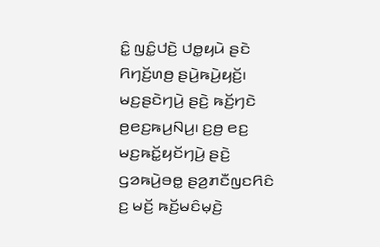ꤢꤨ꤭ ꤜꤢꤨ꤭ꤓꤢꤧ꤬ ꤓꤥ꤭ꤟꤣꤧ ꤔꤢꤧ ꤖꤚꤢꤩ꤬ꤛꤥ꤬ ꤔꤣꤧ꤬ꤒꤣꤧ꤬ꤟꤢꤩ꤬꤯
ꤗꤢ꤬ꤔꤢꤧꤚꤣꤧ꤬ ꤔꤢꤧ꤬ ꤒꤢꤩ꤬ꤚꤢꤧ ꤥ꤬ꤕꤢ꤬ꤒꤣ꤬ꤡꤣ꤬꤯ ꤢ꤬ꤥ꤬ ꤕꤢ꤬ ꤗꤢ꤬ꤒꤢꤩ꤭ꤟꤢꤩꤚꤣꤧ꤬ ꤔꤢꤧ꤬ ꤞꤤꤒꤣꤧ꤬ꤋꤥ꤭ ꤔꤤ꤬ꤊꤢꤪꤜꤢꤖꤢꤨ ꤢ꤬ ꤗꤢꤩ꤬ ꤒꤢꤩ꤬ꤗꤢꤨꤗ꤫ꤢꤧ꤬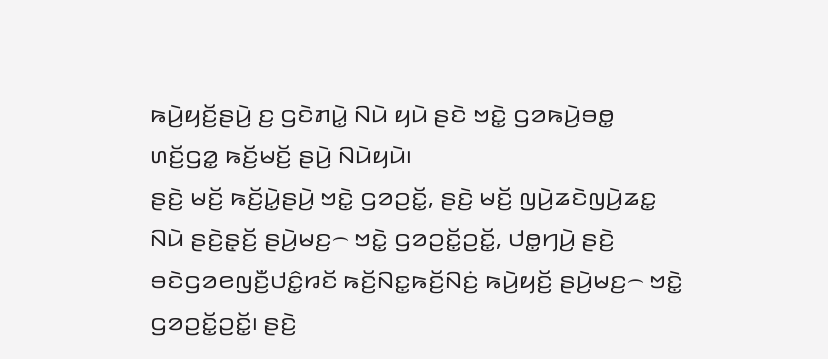ꤒꤣꤧ꤬ꤟꤢꤩ꤬ꤔꤣꤧ꤬ ꤢ꤬ ꤞꤢꤧꤊꤣꤧ꤭ ꤡꤣꤧ ꤟꤣꤧ ꤔꤢꤧ ꤠꤢꤧ꤭ ꤞꤤꤒꤣꤧ꤬ꤋꤥ꤭ ꤛꤢꤩ꤬ꤞꤤ꤭ ꤒꤢꤩ꤬ꤗꤢꤩ꤬ ꤔꤣꤧ꤬ ꤡꤣꤧꤟꤣꤧ꤯
ꤔꤢꤧ꤬ ꤗꤢꤩ꤬ ꤒꤢꤩ꤬ꤣꤧ꤭ꤔꤣꤧ꤬ ꤠꤢꤧ꤭ ꤞꤤꤑꤢꤩ꤭, ꤔꤢꤧ꤬ ꤗꤢꤩ꤬ ꤜꤣꤧ꤬ꤘꤢꤧꤜꤣꤧ꤬ꤘꤢ꤭ ꤡꤣꤧ ꤔꤢꤧ꤬ꤔ꤫ꤢꤩ꤬ ꤔꤣꤧ꤬ꤗꤢ꤬꤮ ꤠꤢꤧ꤭ ꤞꤤꤑꤢꤩ꤭ꤑꤢꤩ꤭, ꤓꤥ꤭ꤚꤣꤧ꤬ ꤔꤢꤧ꤬ ꤋꤢꤧꤞꤤꤕꤜꤢꤪ꤬ꤓꤢꤨ꤭ꤙꤢꤩ ꤒꤢꤩ꤬ꤡꤢ꤭ꤒꤢꤩ꤬ꤡꤢꤦ꤬ ꤒꤣꤧ꤬ꤟꤢꤩ꤬ ꤔꤣꤧ꤬ꤗꤢ꤬꤮ ꤠꤢꤧ꤭ ꤞꤤꤑꤢꤩ꤭ꤑꤢꤩ꤭꤯ ꤔꤢꤧ꤬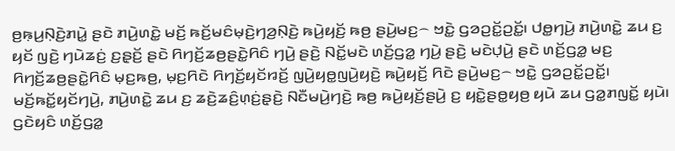ꤥ꤬ꤒ꤫ꤣ꤬ꤡ꤫ꤢꤧ꤬ꤊꤣꤧ꤭ ꤔꤢꤧ ꤊꤣꤧ꤬ꤛꤢꤧ꤭ ꤗꤢꤩ꤬ ꤒꤢꤩ꤬ꤗꤢꤨꤗ꤫ꤢꤧ꤬ꤚꤤ꤬ꤡ꤫ꤢꤧ꤬ ꤒꤣꤧ꤬ꤟꤢꤩ꤬ ꤒꤥ꤬ ꤔꤣꤧ꤬ꤗꤢ꤬꤮ ꤠꤢꤧ꤭ ꤞꤤꤑꤢꤩ꤭ꤑꤢꤩ꤭꤯ ꤓꤥ꤭ꤚꤣꤧ꤬ ꤊꤣꤧ꤬ꤛꤢꤧ꤭ ꤘꤣ ꤢ꤬ ꤟꤢꤩ ꤜꤢꤧ꤬ ꤚꤣꤧꤘꤢꤦ꤬ ꤢ꤬ꤔ꤫ꤢꤩ꤬ ꤔꤢꤧ ꤖꤚꤢꤩ꤬ꤘꤥ꤬ꤔꤢꤧ꤭ꤖꤢꤨ ꤚꤣꤧ꤬ ꤔꤢꤧ꤬ ꤡꤢꤩ꤭ꤗꤢꤧ ꤛꤢꤩ꤬ꤞꤤ꤭ ꤚꤣꤧ꤬ ꤔꤢꤧ꤬ ꤗꤢꤧꤓ꤫ꤣꤧ꤬ ꤔꤢꤧ ꤛꤢꤩ꤬ꤞꤤ꤭ ꤗꤢ꤬ ꤖꤚꤢꤩ꤬ꤘꤥ꤬ꤔꤢꤧ꤭ꤖꤢꤨ ꤗ꤫ꤢ꤬ꤒꤥ꤬, ꤗ꤫ꤢ꤬ꤖꤢꤧ ꤖꤚꤢꤩ꤬ꤟꤢꤩꤙꤢꤩ꤬ ꤜꤣꤧ꤬ꤟꤥ꤭ꤜꤣꤧ꤬ꤟꤢꤧ꤬ ꤒꤣꤧ꤬ꤟꤢꤩ꤬ ꤖꤢꤧ ꤔꤣꤧ꤬ꤗꤢ꤬꤮ ꤠꤢꤧ꤭ ꤞꤤꤑꤢꤩ꤭ꤑꤢꤩ꤭꤯
ꤗꤢꤩ꤬ꤒꤢꤩ꤭ꤟꤢꤩꤚꤣꤧ꤬, ꤊꤣꤧ꤬ꤛꤢꤧ꤭ ꤘꤣ ꤢ꤬ ꤘꤢꤧ꤬ꤘꤢꤨ꤬ꤛ꤫ꤢꤦ꤬ꤔ꤫ꤢꤧ꤬ ꤡꤢꤪꤗꤣꤧ꤬ꤚꤢꤧ꤬ ꤒꤥ꤬ ꤒꤣꤧ꤬ꤟꤢꤩ꤬ꤔꤣꤧ꤬ ꤢ꤬ ꤟꤢꤧ꤭ꤔꤥ꤭ꤟꤥ꤬ ꤟꤣꤧ ꤘꤣ ꤞꤤ꤭ꤊꤜꤢꤩ꤭ ꤟꤣꤧ꤯ ꤞꤢꤧꤟꤢꤨ ꤛꤢꤩ꤬ꤞꤤ꤭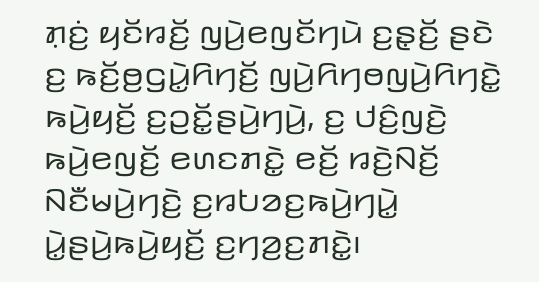ꤊ꤫ꤢꤦ꤬ ꤟꤢꤩꤙꤢꤩ꤬ ꤜꤣꤧ꤬ꤕꤜꤢꤩꤚꤣꤧ ꤢ꤬ꤔ꤫ꤢꤩ꤬ ꤔꤢꤧ ꤢ꤬ ꤒꤢꤩ꤬ꤥ꤬ꤞꤣꤧ꤭ꤖꤚꤢꤩ꤬ ꤜꤣꤧ꤬ꤖꤚꤥꤜꤣꤧ꤬ꤖꤚꤢꤧ꤭ ꤒꤣꤧ꤬ꤟꤢꤩ꤬ ꤢ꤬ꤑꤢꤩ꤭ꤔꤣꤧ꤬ꤚꤣꤧ꤬, ꤢ꤬ ꤓꤢꤨ꤬ꤜꤢꤧ꤬ ꤒꤣꤧ꤬ꤕꤜꤢꤩ꤬ ꤕꤛꤢꤊꤢꤧ꤭ ꤕꤢꤩ꤬ ꤙꤢꤧ꤬ꤡꤢꤩ꤬ ꤡꤢꤪꤗꤣꤧ꤬ꤚꤢꤧ꤬ ꤢ꤬ꤙꤝꤤꤢ꤬ꤒꤣꤧ꤬ꤚꤣꤧ꤭ ꤣꤧ꤭ꤔꤣꤧ꤬ꤒꤣꤧ꤬ꤟꤢꤩ꤬ ꤢ꤬ꤚꤤ꤬ꤢ꤬ꤊꤢꤧ꤭꤯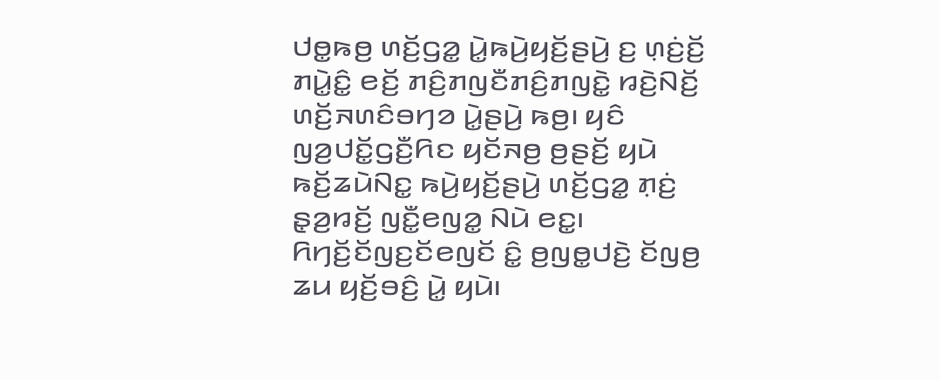ꤓꤥ꤭ꤒꤥ꤬ ꤛꤢꤩ꤬ꤞꤤ꤭ ꤣꤧ꤭ꤒꤣꤧ꤬ꤟꤢꤩ꤬ꤔꤣꤧ꤬ ꤢ꤬ ꤛ꤫ꤢꤦ꤬ꤢꤩ꤬ ꤊꤣꤧ꤭ꤢꤨ꤭ ꤕꤢꤩ꤬ ꤊꤢꤨ꤬ꤊꤜꤢꤪꤊꤢꤨ꤬ꤊꤜꤢꤧ꤭ ꤙꤢꤧ꤬ꤡꤢꤩ꤬ ꤛꤢꤩ꤬ꤏꤛꤢꤨꤋꤚꤤ ꤣꤧ꤭ꤔꤣꤧ꤬ ꤒꤥ꤬꤯ ꤟꤢꤨ ꤜꤤ꤬ꤓꤢꤩ꤭ꤞꤢꤪ꤬ꤖꤢ ꤟꤢꤩꤏꤥ꤬ ꤥ꤬ꤔꤢꤩ꤬ ꤟꤣꤧ ꤒꤢꤩ꤬ꤘꤣꤧꤡꤢ꤭ ꤒꤣꤧ꤬ꤟꤢꤩ꤬ꤔꤣꤧ꤬ ꤛꤢꤩ꤬ꤞꤤ꤭ ꤊ꤫ꤢꤦ꤬ ꤔ꤫ꤤ꤬ꤙꤢꤩ꤬ ꤜꤢꤪ꤭ꤕꤜꤤ꤭ ꤡꤣꤧ ꤕꤢ꤭꤯
ꤖꤚꤢꤩ꤬ꤢꤩꤜꤢ꤬ꤢꤩꤕꤜꤢꤩ ꤢꤨ꤭ ꤥ꤬ꤜꤥ꤭ꤓꤢꤧ꤬ ꤢꤩꤜꤥ꤬ ꤘꤣ ꤟꤢꤩ꤬ꤋꤢꤨ꤬ ꤣꤧ꤭ ꤟꤣꤧ꤯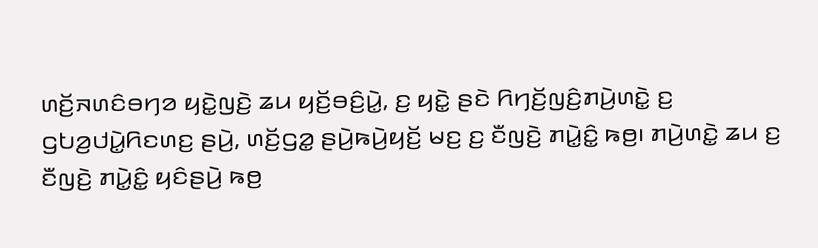ꤛꤢꤩ꤬ꤏꤛꤢꤨꤋꤚꤤ ꤟꤢꤧ꤭ꤜꤢꤧ꤬ ꤘꤣ ꤟꤢꤩ꤬ꤋꤢꤨ꤬ꤣꤧ꤭, ꤢ꤬ ꤟꤢꤧ꤭ ꤔꤢꤧ ꤖꤚꤢꤩ꤬ꤜꤢꤨ꤬ꤊꤣꤧ꤬ꤛꤢꤧ꤭ ꤢ꤬ ꤞꤝꤤ꤬ꤓꤣꤧ꤭ꤖꤢꤛꤢ꤬ ꤔꤣꤧ꤬, ꤛꤢꤩ꤬ꤞꤤ꤭ ꤔꤣꤧ꤬ꤒꤣꤧ꤬ꤟꤢꤩ꤬ ꤗꤢ꤬ ꤢ꤬ ꤢꤪꤜꤢꤧ꤬ ꤊꤣꤧ꤭ꤢꤨ꤭ ꤒꤥ꤬꤯ ꤊꤣꤧ꤬ꤛꤢꤧ꤭ ꤘꤣ ꤢ꤬ ꤢꤪꤜꤢꤧ꤬ ꤊꤣꤧ꤭ꤢꤨ꤭ ꤟꤢꤨꤔꤣꤧ꤬ ꤒꤥ꤬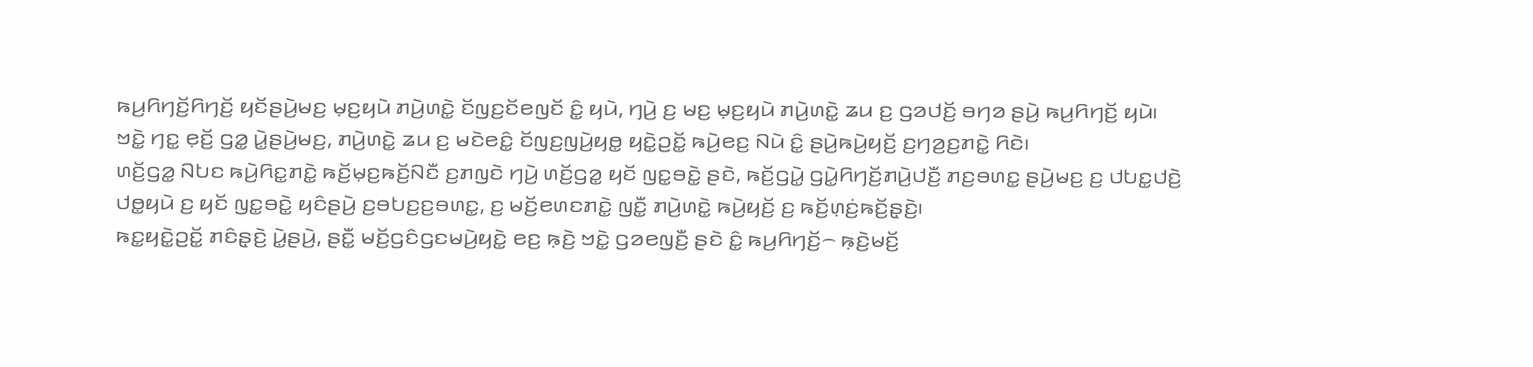ꤒꤣ꤬ꤖꤚꤢꤩ꤬ꤖꤚꤢꤩ꤬ ꤟꤢꤩꤔꤣꤧ꤬ꤗꤢ꤬ ꤗ꤫ꤢ꤬ꤟꤣꤧ ꤊꤣꤧ꤬ꤛꤢꤧ꤭ ꤢꤩꤜꤢ꤬ꤢꤩꤕꤜꤢꤩ ꤢꤨ꤭ ꤟꤣꤧ, ꤚꤣꤧ꤬ ꤢ꤬ ꤗꤢ꤬ ꤗ꤫ꤢ꤬ꤟꤣꤧ ꤊꤣꤧ꤬ꤛꤢꤧ꤭ ꤘꤣ ꤢ꤬ ꤞꤤꤓꤢꤩ꤬ ꤋꤚꤤ ꤔꤣꤧ꤬ ꤒꤣ꤬ꤖꤚꤢꤩ꤬ ꤟꤣꤧ꤯
ꤠꤢꤧ꤭ ꤚꤢ꤭ ꤕ꤫ꤢꤩ꤬ ꤞꤤ꤭ ꤣꤧ꤭ꤔꤣꤧ꤬ꤗꤢ꤬, ꤊꤣꤧ꤬ꤛꤢꤧ꤭ ꤘꤣ ꤢ꤬ ꤗꤢꤧꤕꤢꤨ꤭ ꤢꤩꤜꤢ꤬ꤜꤣꤧ꤬ꤟꤥ꤭ ꤟꤢꤧ꤭ꤑꤢꤩ꤭ ꤒꤣꤧ꤬ꤕꤢ꤬ ꤡꤣꤧ ꤢꤨ꤭ ꤔꤣꤧ꤬ꤒꤣꤧ꤬ꤟꤢꤩ꤬ ꤢ꤬ꤚꤤ꤬ꤢ꤬ꤊꤢꤧ꤭ ꤖꤢꤧ꤯
ꤛꤢꤩ꤬ꤞꤤ꤭ ꤡꤝꤢ ꤒꤣꤧ꤬ꤖꤢ꤭ꤊꤢꤧ꤭ ꤒꤢꤩ꤬ꤗ꤫ꤢ꤬ꤒꤢꤩ꤬ꤡꤢꤪ ꤢ꤬ꤊꤜꤢꤧ ꤚꤣꤧ꤬ ꤛꤢꤩ꤬ꤞꤤ꤭ ꤟꤢꤩ ꤜꤢ꤭ꤋꤢꤧ꤭ ꤔꤢꤧ, ꤒꤢꤩ꤬ꤞꤣꤧ꤭ ꤞꤣꤧ꤭ꤖꤚꤢꤩ꤬ꤊꤣꤧ꤬ꤓꤢꤪ꤬ ꤊꤢ꤬ꤋꤛꤢ꤭ ꤔꤣꤧ꤬ꤗꤢ꤬ ꤢ꤬ ꤓꤝꤢ꤭ꤓꤢꤧ꤬ ꤓꤥ꤭ꤟꤣꤧ ꤢ꤬ ꤟꤢꤩ ꤜꤢ꤭ꤋꤢꤧ꤭ ꤟꤢꤨꤔꤣꤧ꤬ ꤢ꤬ꤋꤝꤢ꤬ꤢ꤬ꤋꤛꤢ꤭, ꤢ꤬ ꤗꤢꤩ꤬ꤕꤛꤢꤊꤢꤧ꤭ ꤜꤢꤪ꤭ ꤊꤣꤧ꤬ꤛꤢꤧ꤭ ꤒꤣꤧ꤬ꤟꤢꤩ꤬ ꤢ꤬ ꤒꤢꤩ꤬ꤛ꤫ꤢꤦ꤬ꤒꤢꤩ꤬ꤔ꤫ꤢꤧ꤬꤯
ꤒꤢ꤭ꤟꤢꤧ꤭ꤑꤢꤩ꤭ ꤊꤢꤨꤔ꤫ꤢꤧ꤬ ꤣꤧ꤭ꤔꤣꤧ꤬, ꤔꤢꤪ꤭ ꤗꤢꤩ꤬ꤞꤢꤨꤞꤢꤗꤣꤧ꤬ꤟꤢꤧ꤭ ꤕꤢ꤬ ꤒ꤫ꤢꤧ꤬ ꤠꤢꤧ꤭ ꤞꤤꤕꤜꤢꤪ꤬ ꤔꤢꤧ ꤢꤨ꤭ ꤒꤣ꤬ꤖꤚꤢꤩ꤬꤮ ꤒ꤫ꤢꤧ꤬ꤗꤢꤩ꤬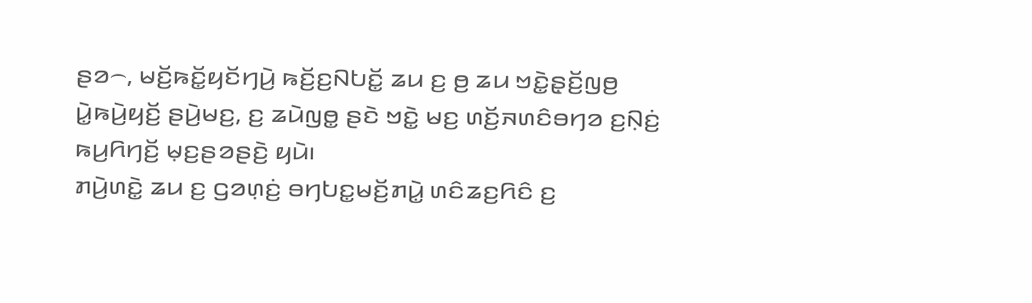ꤔꤤ꤮, ꤗꤢꤩ꤬ꤒꤢꤩ꤭ꤟꤢꤩꤚꤣꤧ꤬ ꤒꤢꤩ꤬ꤢ꤬ꤡꤝꤢꤩ꤭ ꤘꤣ ꤢ꤬ ꤥ꤬ ꤘꤣ ꤠꤢꤧ꤭ꤔ꤫ꤢꤩ꤬ꤜꤥ꤬ ꤣꤧ꤭ꤒꤣꤧ꤬ꤟꤢꤩ꤬ ꤔꤣꤧ꤬ꤗꤢ꤬, ꤢ꤬ ꤘꤣꤧꤜꤥ꤭ ꤔꤢꤧ ꤠꤢꤧ꤭ ꤗꤢ꤬ ꤛꤢꤩ꤬ꤏꤛꤢꤨꤋꤚꤤ ꤢ꤬ꤡ꤫ꤢꤦ꤬ ꤒꤣ꤬ꤖꤚꤢꤩ꤬ ꤗ꤫ꤢ꤬ꤔꤤꤔꤢꤧ꤬ ꤟꤣꤧ꤯
ꤊꤣꤧ꤬ꤛꤢꤧ꤭ ꤘꤣ ꤢ꤬ ꤞꤤꤛ꤫ꤢꤦ꤬ ꤋꤚꤝꤢ꤭ꤗꤢꤩ꤬ꤊꤣꤧ꤭ ꤛꤢꤨꤘꤢ꤬ꤖꤢꤨ ꤢ꤬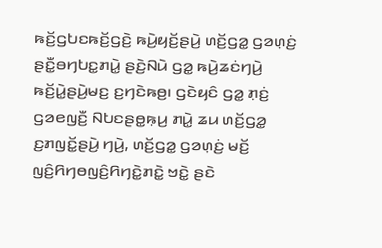ꤒꤢꤩ꤬ꤞꤝꤢꤒꤢꤩ꤬ꤞꤢꤧ꤬ ꤒꤣꤧ꤬ꤟꤢꤩ꤬ꤔꤣꤧ꤬ ꤛꤢꤩ꤬ꤞꤤ꤭ ꤞꤤꤛ꤫ꤢꤦ꤬ ꤔꤢꤪ꤭ꤋꤚꤝꤢ꤭ꤊꤣꤧ꤭ ꤔꤢꤧ꤬ꤡꤣꤧ ꤞꤤ꤭ ꤒꤣꤧ꤬ꤘꤢꤦꤚꤣꤧ꤬ ꤒꤢꤩ꤬ꤣꤧ꤭ꤔꤣꤧ꤬ꤗꤢ꤬ ꤢ꤬ꤚꤢꤧꤒꤥ꤬꤯ ꤞꤢꤧꤟꤢꤨ ꤞꤤ꤭ ꤊ꤫ꤢꤦ꤬ ꤞꤤꤕꤜꤢꤪ꤬ ꤡꤝꤢꤔꤥ꤭ꤒ꤫ꤣ꤬ ꤊꤣꤧ꤭ ꤘꤣ ꤛꤢꤩ꤬ꤞꤤ꤭ ꤢ꤬ꤊꤜꤢꤩ꤭ꤔꤣꤧ꤬ ꤚꤣꤧ꤬, ꤛꤢꤩ꤬ꤞꤤ꤭ ꤞꤤꤛ꤫ꤢꤦ꤬ ꤗꤢꤩ꤬ ꤜꤢꤨ꤬ꤖꤚꤥꤜꤢꤨ꤬ꤖꤚꤢꤧ꤭ꤊꤢꤧ꤭ ꤠꤢꤧ꤭ ꤔꤢꤧ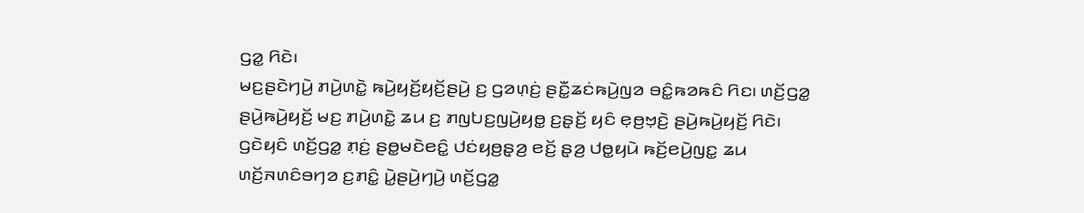ꤞꤤ꤭ ꤖꤢꤧ꤯
ꤗꤢ꤬ꤔꤢꤧꤚꤣꤧ꤬ ꤊꤣꤧ꤬ꤛꤢꤧ꤭ ꤒꤣꤧ꤬ꤟꤢꤩ꤬ꤟꤢꤩ꤬ꤔꤣꤧ꤬ ꤢ꤬ ꤞꤤꤛ꤫ꤢꤦ꤬ ꤔꤢꤪ꤭ꤘꤢꤦꤒꤣꤧ꤬ꤜꤤ ꤋꤢꤨ꤭ꤒꤤꤒꤢꤨ ꤖꤢ꤯ ꤛꤢꤩ꤬ꤞꤤ꤭ ꤔꤣꤧ꤬ꤒꤣꤧ꤬ꤟꤢꤩ꤬ ꤗꤢ꤬ ꤊꤣꤧ꤬ꤛꤢꤧ꤭ ꤘꤣ ꤢ꤬ ꤊꤜꤝꤢ꤬ꤜꤣꤧ꤬ꤟꤥ꤭ ꤢ꤬ꤔ꤫ꤢꤩ꤬ ꤟꤢꤨ ꤕ꤫ꤥ꤬ꤠ꤫ꤢꤧ꤬ ꤔꤣꤧ꤬ꤒꤣꤧ꤬ꤟꤢꤩ꤬ ꤖꤢꤧ꤯ ꤞꤢꤧꤟꤢꤨ ꤛꤢꤩ꤬ꤞꤤ꤭ ꤊ꤫ꤢꤦ꤬ ꤔꤥ꤭ꤗꤢꤧꤕꤢꤨ꤭ ꤓꤢꤦꤟꤥ꤬ꤔ꤫ꤤ꤬ ꤕꤢꤩ꤬ ꤔ꤫ꤤ꤬ ꤓꤥ꤭ꤟꤣꤧ ꤒꤢꤩ꤬ꤕꤣꤧ꤬ꤜꤢ꤭ ꤘꤣ ꤛꤢꤩ꤬ꤏꤛꤢꤨꤋꤚꤤ ꤢ꤬ꤊꤢꤨ꤭ ꤣꤧ꤭ꤔꤣꤧ꤬ꤚꤣꤧ꤬ ꤛꤢꤩ꤬ꤞꤤ꤭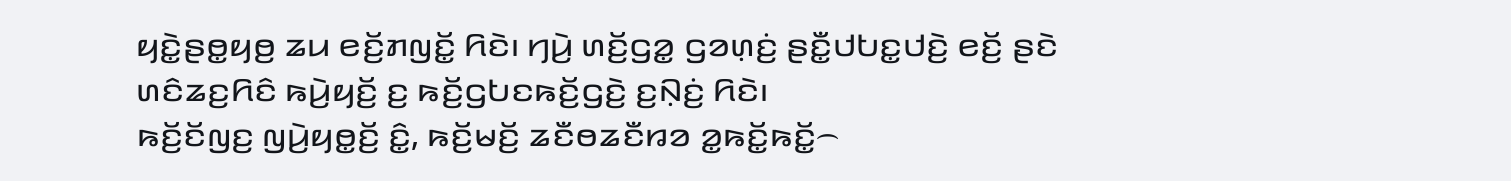ꤟꤢꤧ꤭ꤔꤥ꤭ꤟꤥ꤬ ꤘꤣ ꤕꤢꤩ꤬ꤊꤜꤢꤩ꤭ ꤖꤢꤧ꤯ ꤚꤣꤧ꤬ ꤛꤢꤩ꤬ꤞꤤ꤭ ꤞꤤꤛ꤫ꤢꤦ꤬ ꤔꤢꤪ꤭ꤓꤝꤢ꤭ꤓꤢꤧ꤬ ꤕꤢꤩ꤬ ꤔꤢꤧ ꤛꤢꤨꤘꤢ꤬ꤖꤢꤨ ꤒꤣꤧ꤬ꤟꤢꤩ꤬ ꤢ꤬ ꤒꤢꤩ꤬ꤞꤝꤢꤒꤢꤩ꤬ꤞꤢꤧ꤬ ꤢ꤬ꤡ꤫ꤢꤦ꤬ ꤖꤢꤧ꤯
ꤒꤢꤩ꤬ꤢꤩꤜꤢ꤬ ꤜꤣꤧ꤬ꤟꤥ꤭ꤢꤩ꤬ ꤢꤨ꤭, ꤒꤢꤩ꤬ꤗꤢꤩ꤬ ꤘꤢꤪꤥꤘꤢꤪꤙꤤ ꤤ꤭ꤒꤢꤩ꤭ꤒꤢꤩ꤭꤮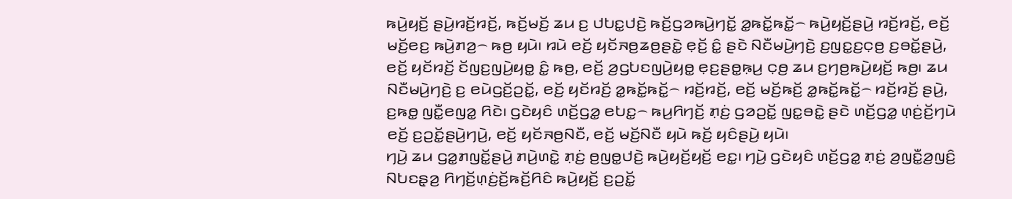ꤒꤣꤧ꤬ꤟꤢꤩ꤬ ꤔꤣꤧ꤬ꤙꤢꤩ꤬ꤙꤢꤩ꤬, ꤒꤢꤩ꤬ꤗꤢꤩ꤬ ꤘꤣ ꤢ꤬ ꤓꤝꤢ꤭ꤓꤢꤧ꤬ ꤒꤢꤩ꤬ꤞꤤꤒꤣꤧ꤬ꤚꤢꤩ꤭ ꤤ꤭ꤒꤢꤩ꤭ꤒꤢꤩ꤭꤮ ꤒꤣꤧ꤬ꤟꤢꤩ꤬ꤔꤣꤧ꤬ ꤙꤢꤩ꤬ꤙꤢꤩ꤬, ꤕꤢꤩ꤬ ꤗꤢꤩ꤬ꤕꤢ꤬ ꤒꤣꤧ꤬ꤊꤤ꤬꤮ ꤒꤥ꤬ ꤟꤣꤧ꤯ ꤙꤣꤧ ꤕꤢꤩ꤬ ꤟꤢꤩꤏꤥ꤬ꤘꤥ꤬ꤔꤢꤧ꤭ ꤕ꤫ꤢꤩ꤬ ꤢꤨ꤭ ꤔꤢꤧ ꤡꤢꤪꤗꤣꤧ꤬ꤚꤢꤧ꤬ ꤢ꤬ꤜꤢ꤭ꤢ꤬ꤍ꤫ꤥ꤬ ꤢ꤬ꤋꤢꤩ꤭ꤔꤣꤧ꤬, ꤕꤢꤩ꤬ ꤟꤢꤩꤙꤢꤩ꤬ ꤢꤩꤜꤢ꤬ꤜꤣꤧ꤬ꤟꤥ꤭ ꤢꤨ꤭ ꤒꤥ꤬, ꤕꤢꤩ꤬ ꤤ꤬ꤞꤝꤢꤜꤣꤧ꤬ꤟꤥ꤭ ꤕ꤫ꤢ꤬ꤔꤥ꤭ꤒ꤫ꤣ꤬ ꤍ꤫ꤥ꤬ ꤘꤣ ꤢ꤬ꤚꤥ꤬ꤒꤣꤧ꤬ꤟꤢꤩ꤬ ꤒꤥ꤬꤯ ꤘꤣ ꤡꤢꤪꤗꤣꤧ꤬ꤚꤢꤧ꤬ ꤢ꤬ ꤕꤣꤧꤞꤢꤩ꤬ꤑꤢꤩ꤭, ꤕꤢꤩ꤬ ꤟꤢꤩꤙꤢꤩ꤬ ꤤ꤭ꤒꤢꤩ꤭ꤒꤢꤩ꤭꤮ ꤙꤢꤩ꤬ꤙꤢꤩ꤬, ꤕꤢꤩ꤬ ꤗꤢꤩ꤬ꤒꤢꤩ꤬ ꤤ꤭ꤒꤢꤩ꤭ꤒꤢꤩ꤭꤮ ꤙꤢꤩ꤬ꤙꤢꤩ꤬ ꤔꤣꤧ꤬, ꤢ꤬ꤒꤥ꤭ ꤜꤢꤪ꤭ꤕꤜꤤ꤭ ꤖꤢꤧ꤯ ꤞꤢꤧꤟꤢꤨ ꤛꤢꤩ꤬ꤞꤤ꤭ ꤕꤝꤢ꤭꤮ ꤒꤣ꤬ꤖꤚꤢꤩ꤬ ꤊ꤫ꤢꤦ꤬ ꤞꤤꤑꤢꤩ꤭ ꤜꤢ꤭ꤋꤢꤧ꤭ ꤔꤢꤧ ꤛꤢꤩ꤬ꤞꤤ꤭ ꤛ꤫ꤢꤦ꤬ꤢꤩ꤬ꤚꤣꤧ ꤕꤢꤩ꤬ ꤢ꤬ꤑꤢꤩ꤭ꤔꤣꤧ꤬ꤚꤣꤧ꤬, ꤕꤢꤩ꤬ ꤟꤢꤩꤏꤥ꤬ꤡꤢꤪ, ꤕꤢꤩ꤬ ꤗꤢꤩ꤬ꤡꤢꤪ ꤟꤣꤧ ꤒꤢꤩ꤬ ꤟꤢꤨꤔꤣꤧ꤬ ꤟꤣꤧ꤯
ꤚꤣꤧ꤬ ꤘꤣ ꤞꤤ꤭ꤊꤜꤢꤩ꤭ꤔꤣꤧ꤬ ꤊꤣꤧ꤬ꤛꤢꤧ꤭ ꤊ꤫ꤢꤦ꤬ ꤥ꤬ꤜꤥ꤭ꤓꤢꤧ꤬ ꤒꤣꤧ꤬ꤟꤢꤩ꤬ꤟꤢꤩ꤬ ꤕꤢ꤭꤯ ꤚꤣꤧ꤬ ꤞꤢꤧꤟꤢꤨ ꤛꤢꤩ꤬ꤞꤤ꤭ ꤊ꤫ꤢꤦ꤬ ꤤ꤬ꤜꤢꤪ꤭ꤤ꤬ꤜꤢꤨ꤬ ꤡꤝꤢꤔ꤫ꤤ꤬ ꤖꤚꤢꤩ꤬ꤛ꤫ꤢꤦ꤬ꤢꤩ꤬ꤒꤢꤩ꤬ꤖꤢꤨ ꤒꤣꤧ꤬ꤟꤢꤩ꤬ ꤢ꤬ꤑꤢꤩ꤭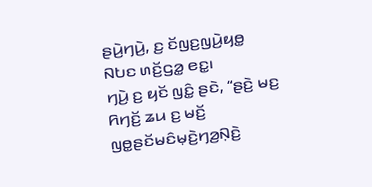ꤔꤣꤧ꤬ꤚꤣꤧ꤬, ꤢ꤬ ꤢꤩꤜꤢ꤬ꤜꤣꤧ꤬ꤟꤥ꤭ ꤡꤝꤢ ꤛꤢꤩ꤬ꤞꤤ꤭ ꤕꤢ꤭꤯
ꤚꤣꤧ꤬ ꤢ꤬ ꤟꤢꤩ ꤜꤢꤨ꤭ ꤔꤢꤧ, “ꤔꤢꤧ꤬ ꤗꤢ꤬ ꤖꤚꤢꤩ꤬ ꤘꤣ ꤢ꤬ ꤗꤢꤩ꤬ ꤜꤥ꤭ꤔꤢꤩꤗꤢꤨꤗ꤫ꤢꤧ꤬ꤚꤤ꤬ꤡ꤫ꤢꤧ꤬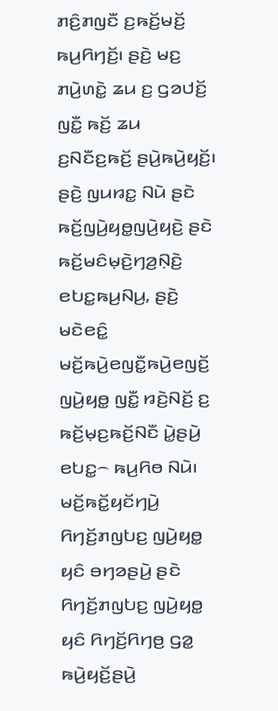ꤊꤢꤨ꤬ꤊꤜꤢꤪ ꤢ꤬ꤒꤢꤩ꤬ꤗꤢꤩ꤬ ꤒꤣ꤬ꤖꤚꤢꤩ꤬꤯ ꤔꤢꤧ꤬ ꤗꤢ꤬ ꤊꤣꤧ꤬ꤛꤢꤧ꤭ ꤘꤣ ꤢ꤬ ꤞꤤꤓꤢꤩ꤬ ꤜꤢꤪ꤭ ꤒꤢꤩ꤬ ꤘꤣ ꤢ꤬ꤡꤢꤪꤢ꤬ꤒꤢꤩ꤬ ꤔꤣꤧ꤬ꤒꤣꤧ꤬ꤟꤢꤩ꤬꤯ ꤔꤢꤧ꤬ ꤜꤣꤙꤢ꤭ ꤡꤣꤧ ꤔꤢꤧ ꤒꤢꤩ꤬ꤜꤣꤧ꤬ꤟꤥ꤭ꤜꤣꤧ꤬ꤟꤢꤧ꤬ ꤔꤢꤧ ꤒꤢꤩ꤬ꤗꤢꤨꤗ꤫ꤢꤧ꤬ꤚꤤ꤬ꤡ꤫ꤢꤧ꤬ ꤕꤝꤢ꤭ꤒꤣ꤬ꤡꤣ꤬, ꤔꤢꤧ꤬ ꤗꤢꤧꤕꤢꤨ꤭ ꤗꤢꤩ꤬ꤒꤣꤧ꤬ꤕꤜꤢꤪ꤭ꤒꤣꤧ꤬ꤕꤜꤢꤩ꤬ ꤜꤣꤧ꤬ꤟꤥ꤭ ꤜꤢꤪ꤭ ꤙꤢꤧ꤬ꤡꤢꤩ꤬ ꤢ꤬ ꤒꤢꤩ꤬ꤗ꤫ꤢ꤬ꤒꤢꤩ꤬ꤡꤢꤪ ꤣꤧ꤭ꤔꤣꤧ꤬ ꤕꤝꤢ꤭꤮ ꤒꤣ꤬ꤖꤥ ꤡꤣꤧ꤯
ꤗꤢꤩ꤬ꤒꤢꤩ꤭ꤟꤢꤩꤚꤣꤧ꤬ ꤖꤚꤢꤩ꤬ꤊꤜꤝꤢ꤬ ꤜꤣꤧ꤬ꤟꤥ꤭ ꤟꤢꤨ ꤋꤚꤤꤔꤣꤧ꤬ ꤔꤢꤧ ꤖꤚꤢꤩ꤬ꤊꤜꤝꤢ꤬ ꤜꤣꤧ꤬ꤟꤥ꤭ ꤟꤢꤨ ꤖꤚꤢꤩ꤬ꤖꤚꤥ꤬ ꤞꤤ꤭ ꤒꤣꤧ꤬ꤟꤢꤩ꤬ꤔꤣꤧ꤬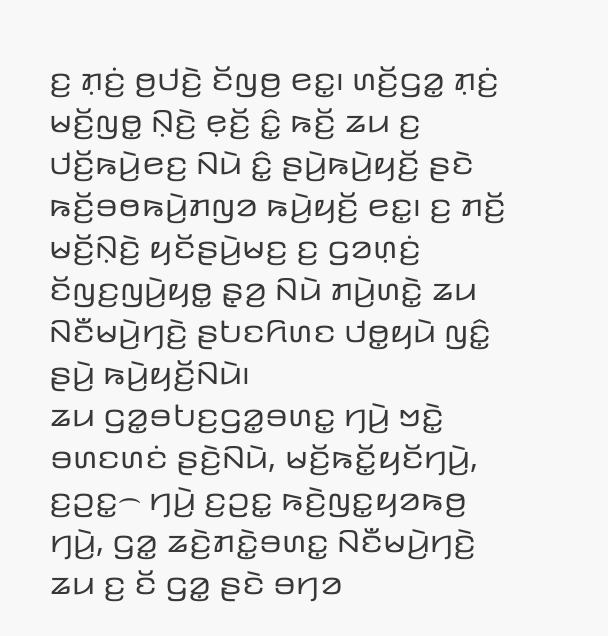ꤢ꤬ ꤊ꤫ꤢꤦ꤬ ꤥ꤬ꤓꤢꤧ꤬ ꤢꤩꤜꤥ꤬ ꤕꤢ꤭꤯ ꤛꤢꤩ꤬ꤞꤤ꤭ ꤊ꤫ꤢꤦ꤬ ꤗꤢꤩ꤬ꤜꤥ꤭ ꤡ꤫ꤢꤧ꤬ ꤕ꤫ꤢꤩ꤬ ꤢꤨ꤭ ꤒꤢꤩ꤬ ꤘꤣ ꤢ꤬ ꤓꤢꤩ꤬ꤒꤣꤧ꤬ꤕꤢ꤬ ꤡꤣꤧ ꤢꤨ꤭ ꤔꤣꤧ꤬ꤒꤣꤧ꤬ꤟꤢꤩ꤬ ꤔꤢꤧ ꤒꤢꤩ꤬ꤋꤥꤒꤣꤧ꤬ꤊꤜꤤ ꤒꤣꤧ꤬ꤟꤢꤩ꤬ ꤕꤢ꤭꤯ ꤢ꤬ ꤊꤢꤩ꤬ ꤗꤢꤩ꤬ꤡ꤫ꤢꤧ꤬ ꤟꤢꤩꤔꤣꤧ꤬ꤗꤢ꤬ ꤢ꤬ ꤞꤤꤛ꤫ꤢꤦ꤬ ꤢꤩꤜꤢ꤬ꤜꤣꤧ꤬ꤟꤥ꤭ ꤔ꤫ꤤ꤬ ꤡꤣꤧ ꤊꤣꤧ꤬ꤛꤢꤧ꤭ ꤘꤣ ꤡꤢꤪꤗꤣꤧ꤬ꤚꤢꤧ꤬ ꤔꤝꤢꤖꤛꤢ ꤓꤥ꤭ꤟꤣꤧ ꤜꤢꤨ꤭ ꤔꤣꤧ꤬ ꤒꤣꤧ꤬ꤟꤢꤩ꤬ꤡꤣꤧ꤯
ꤘꤣ ꤞꤤ꤭ꤋꤝꤢ꤬ꤞꤤ꤭ꤋꤛꤢ꤭ ꤚꤣꤧ꤬ ꤠꤢꤧ꤭ ꤋꤛꤢꤛꤢꤦ ꤔꤢꤧ꤬ꤡꤣꤧ, ꤗꤢꤩ꤬ꤒꤢꤩ꤭ꤟꤢꤩꤚꤣꤧ꤬, ꤢ꤬ꤑꤢ꤭꤮ ꤚꤣꤧ꤬ ꤢ꤬ꤑꤢ꤭ ꤒꤢꤧ꤬ꤜꤢ꤭ꤟꤤꤒꤥ꤬ ꤚꤣꤧ꤬, ꤞꤤ꤭ ꤘꤢꤧ꤬ꤊꤢꤧ꤭ꤋꤛꤢ꤭ ꤡꤢꤪꤗꤣꤧ꤬ꤚꤢꤧ꤬ ꤘꤣ ꤢ꤬ ꤢꤩ ꤞꤤ꤭ ꤔꤢꤧ ꤋꤚꤤ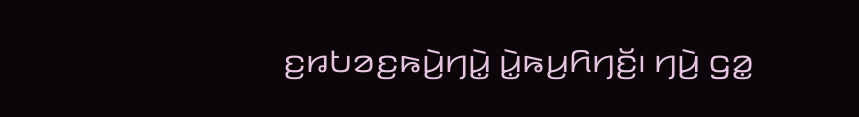ꤢ꤬ꤙꤝꤤꤢ꤬ꤒꤣꤧ꤬ꤚꤣꤧ꤭ ꤣꤧ꤭ꤒꤣ꤬ꤖꤚꤢꤩ꤬꤯ ꤚꤣꤧ꤬ ꤞꤤ꤭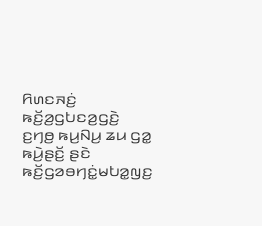ꤖꤛꤢꤏꤢꤦ꤬ ꤒꤢꤩ꤬ꤤ꤬ꤞꤝꤢꤤ꤬ꤞꤢꤧ꤬ ꤢ꤬ꤚꤥ꤬ ꤒꤣ꤬ꤡꤣ꤬ ꤘꤣ ꤞꤤ꤭ ꤒꤣꤧ꤬ꤔꤢꤩ꤬ ꤔꤢꤧ ꤒꤢꤩ꤬ꤞꤤꤋꤚꤢꤦ꤭ꤗꤝꤤ꤭ꤜꤢ꤬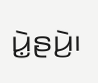ꤣꤧ꤭ꤔꤣꤧ꤬꤯